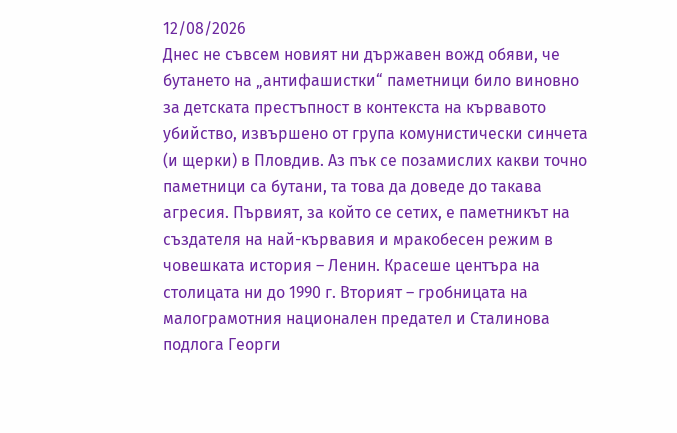12/08/2026
Днес не съвсем новият ни държавен вожд обяви, че бутането на „антифашистки“ паметници било виновно за детската престъпност в контекста на кървавото убийство, извършено от група комунистически синчета (и щерки) в Пловдив. Аз пък се позамислих какви точно паметници са бутани, та това да доведе до такава агресия. Първият, за който се сетих, е паметникът на създателя на най-кървавия и мракобесен режим в човешката история – Ленин. Красеше центъра на столицата ни до 1990 г. Вторият – гробницата на малограмотния национален предател и Сталинова подлога Георги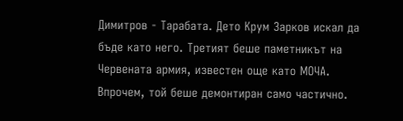Димитров - Тарабата. Дето Крум Зарков искал да бъде като него. Третият беше паметникът на Червената армия, известен още като МОЧА. Впрочем, той беше демонтиран само частично.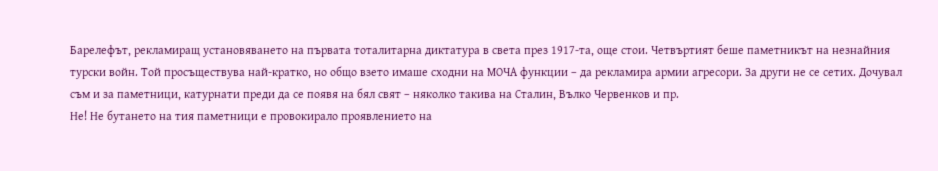Барелефът, рекламиращ установяването на първата тоталитарна диктатура в света през 1917-та, още стои. Четвъртият беше паметникът на незнайния турски войн. Той просъществува най-кратко, но общо взето имаше сходни на МОЧА функции – да рекламира армии агресори. За други не се сетих. Дочувал съм и за паметници, катурнати преди да се появя на бял свят – няколко такива на Сталин, Вълко Червенков и пр.
Не! Не бутането на тия паметници е провокирало проявлението на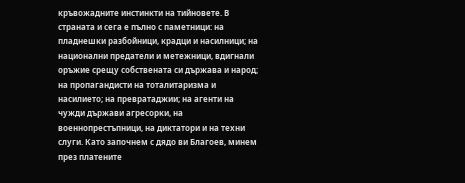кръвожадните инстинкти на тийновете. В страната и сега е пълно с паметници: на пладнешки разбойници, крадци и насилници; на национални предатели и метежници, вдигнали оръжие срещу собствената си държава и народ; на пропагандисти на тоталитаризма и насилието; на превратаджии; на агенти на чужди държави агресорки, на военнопрестъпници, на диктатори и на техни слуги. Като започнем с дядо ви Благоев, минем през платените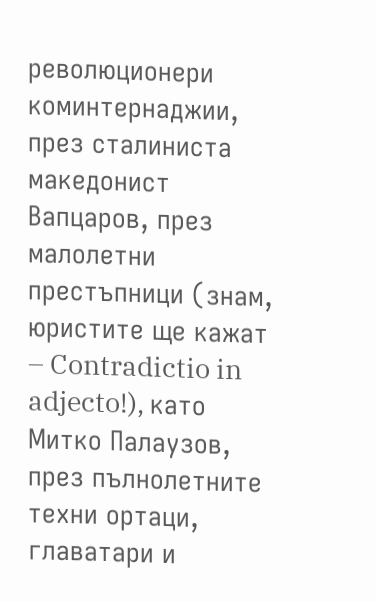революционери коминтернаджии, през сталиниста македонист Вапцаров, през малолетни престъпници (знам, юристите ще кажат – Contradictio in adjecto!), като Митко Палаузов, през пълнолетните техни ортаци, главатари и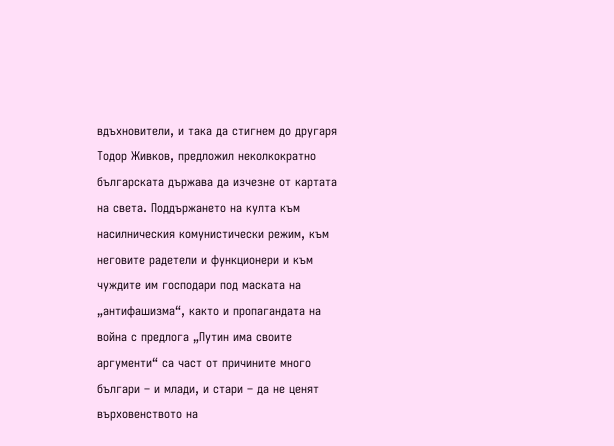вдъхновители, и така да стигнем до другаря Тодор Живков, предложил неколкократно българската държава да изчезне от картата на света. Поддържането на култа към насилническия комунистически режим, към неговите радетели и функционери и към чуждите им господари под маската на „антифашизма“, както и пропагандата на война с предлога „Путин има своите аргументи“ са част от причините много българи – и млади, и стари – да не ценят върховенството на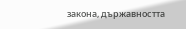закона, държавността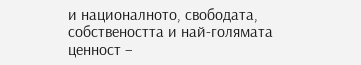и националното, свободата, собствеността и най-голямата ценност –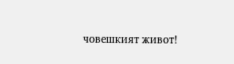човешкият живот!